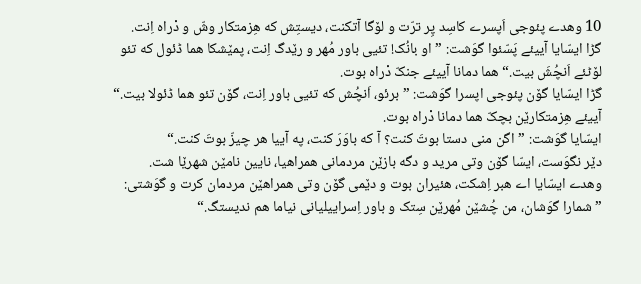10 وهدے پئوجی اَپسرے کاسِد پِر ترّت و لۆگا آتکنت، دیستِش که هِزمتکار وشّ و دْراه اِنت.
گڑا ایسّایا آییئے پَسّئوا گوَشت: ”او بانُک! تئیی باور مُهر و رێدگ اِنت، پمێشکا هما ڈئول که تئو لۆٹئے اَنچُشَ بیت.“ هما دمانا آییئے جنکّ دْراه بوت.
گڑا ایسّایا گۆن پئوجی اپسرا گوَشت: ”برئو، اَنچُش که تئیی باور اِنت، گۆن تئو هما ڈئولا بیت.“ آییئے هِزمتکارێن بچکّ هما دمانا دْراه بوت.
ایسّایا گوَشت: ”اگن منی دستا بوتَ کنت؟ آ که باوَرَ کنت، په آییا هر چیزّ بوتَ کنت.“
دێر نگوَست، ایسّا گۆن وتی مرید و دگه بازێن مردمانی همراهیا، نایین نامێن شهرێا شت.
وهدے ایسّایا اے هبر اِشکت، هئیران بوت و دێمی گۆن وتی همراهێن مردمان کرت و گوَشتی: ”شمارا گوَشان، من چُشێن مُهرێن سِتک و باور اِسراییلیانی نیاما هم ندیستگ.“